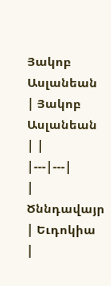Յակոբ Ասլանեան
| Յակոբ Ասլանեան | |
|---|---|
| Ծննդավայր | Եւդոկիա |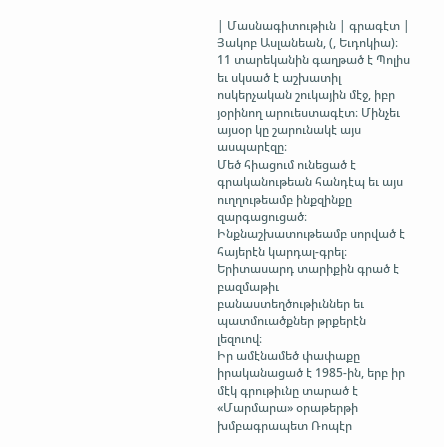| Մասնագիտութիւն | գրագէտ |
Յակոբ Ասլանեան, (, Եւդոկիա)։
11 տարեկանին գաղթած է Պոլիս եւ սկսած է աշխատիլ ոսկերչական շուկային մէջ, իբր յօրինող արուեստագէտ։ Մինչեւ այսօր կը շարունակէ այս ասպարէզը։
Մեծ հիացում ունեցած է գրականութեան հանդէպ եւ այս ուղղութեամբ ինքզինքը զարգացուցած։ Ինքնաշխատութեամբ սորված է հայերէն կարդալ-գրել։
Երիտասարդ տարիքին գրած է բազմաթիւ բանաստեղծութիւններ եւ պատմուածքներ թրքերէն լեզուով։
Իր ամէնամեծ փափաքը իրականացած է 1985-ին, երբ իր մէկ գրութիւնը տարած է «Մարմարա» օրաթերթի խմբագրապետ Ռոպէր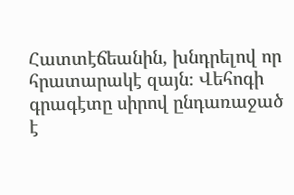Հատտէճեանին, խնդրելով որ հրատարակէ զայն։ Վեհոգի գրագէտը սիրով ընդառաջած է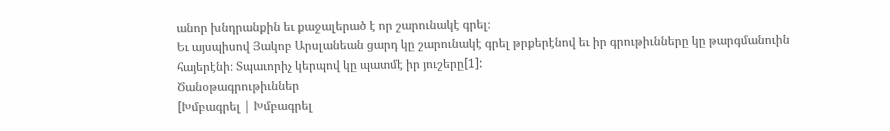անոր խնդրանքին եւ քաջալերած է որ շարունակէ գրել։
Եւ այսպիսով Յակոբ Արսլանեան ցարդ կը շարունակէ գրել թրքերէնով եւ իր գրութիւնները կը թարգմանուին հայերէնի։ Տպաւորիչ կերպով կը պատմէ իր յուշերը[1]:
Ծանօթագրութիւններ
[Խմբագրել | Խմբագրել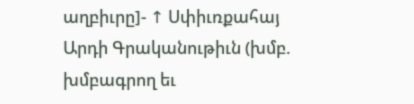աղբիւրը]- ↑ Սփիւռքահայ Արդի Գրականութիւն (խմբ. խմբագրող եւ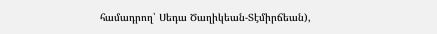համադրող՝ Սեդա Ծաղիկեան-Տէմիրճեան),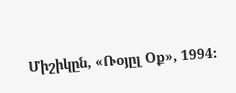Միշիկըն, «Ռօյըլ Օք», 1994։